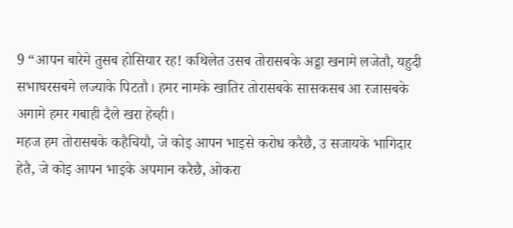9 “आपन बारेमे तुसब होसियार रह! कथिलेत उसब तोरासबके अड्डा खनामे लजेतौ, यहुदी सभाघरसबमे लज्याके पिटतौ। हमर नामके खातिर तोरासबके सासकसब आ रजासबके अगामे हमर गबाही दैले खरा हेब्ही।
महज हम तोरासबके कहैचियौ, जे कोइ आपन भाइसे करोध करैछै, उ सजायके भागिदार हेतै, जे कोइ आपन भाइके अपमान करैछै, ओकरा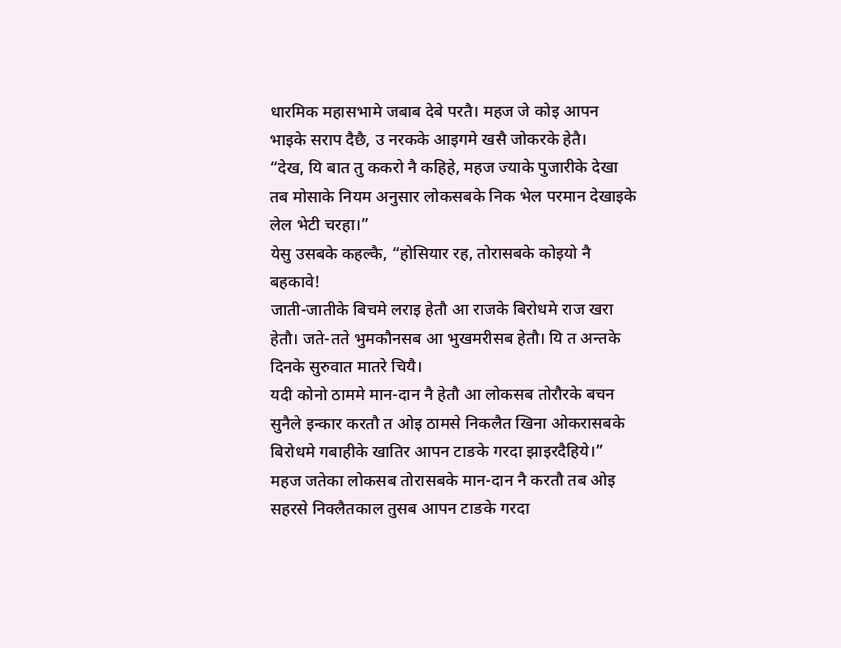धारमिक महासभामे जबाब देबे परतै। महज जे कोइ आपन भाइके सराप दैछै, उ नरकके आइगमे खसै जोकरके हेतै।
“देख, यि बात तु ककरो नै कहिहे, महज ज्याके पुजारीके देखा तब मोसाके नियम अनुसार लोकसबके निक भेल परमान देखाइके लेल भेटी चरहा।”
येसु उसबके कहल्कै, “होसियार रह, तोरासबके कोइयो नै बहकावे!
जाती-जातीके बिचमे लराइ हेतौ आ राजके बिरोधमे राज खरा हेतौ। जते-तते भुमकौनसब आ भुखमरीसब हेतौ। यि त अन्तके दिनके सुरुवात मातरे चियै।
यदी कोनो ठाममे मान-दान नै हेतौ आ लोकसब तोरौरके बचन सुनैले इन्कार करतौ त ओइ ठामसे निकलैत खिना ओकरासबके बिरोधमे गबाहीके खातिर आपन टाङके गरदा झाइरदैहिये।”
महज जतेका लोकसब तोरासबके मान-दान नै करतौ तब ओइ सहरसे निक्लैतकाल तुसब आपन टाङके गरदा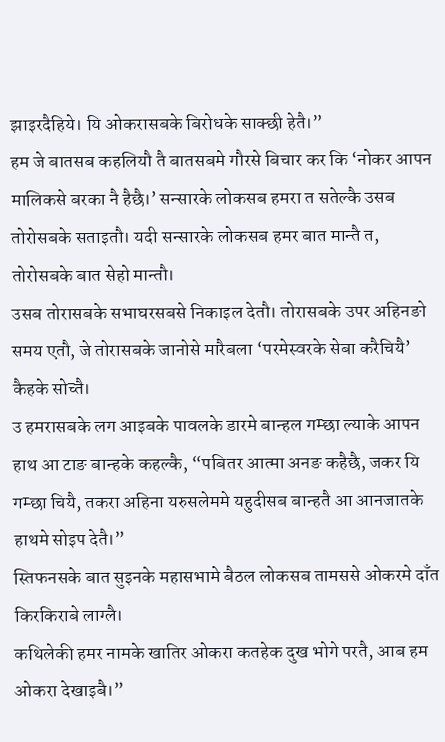झाइरदैहिये। यि ओकरासबके बिरोधके साक्छी हेतै।”
हम जे बातसब कहलियौ तै बातसबमे गौरसे बिचार कर कि ‘नोकर आपन मालिकसे बरका नै हैछै।’ सन्सारके लोकसब हमरा त सतेल्कै उसब तोरोसबके सताइतौ। यदी सन्सारके लोकसब हमर बात मान्तै त, तोरोसबके बात सेहो मान्तौ।
उसब तोरासबके सभाघरसबसे निकाइल देतौ। तोरासबके उपर अहिनङो समय एतौ, जे तोरासबके जानोसे मारैबला ‘परमेस्वरके सेबा करैचियै’ कैहके सोच्तै।
उ हमरासबके लग आइबके पावलके डारमे बान्हल गम्छा ल्याके आपन हाथ आ टाङ बान्हके कहल्कै, “पबितर आत्मा अनङ कहैछै, जकर यि गम्छा चियै, तकरा अहिना यरुसलेममे यहुदीसब बान्हतै आ आनजातके हाथमे सोइप देतै।”
स्तिफनसके बात सुइनके महासभामे बैठल लोकसब तामससे ओकरमे दाँत किरकिराबे लाग्लै।
कथिलेकी हमर नामके खातिर ओकरा कतहेक दुख भोगे परतै, आब हम ओकरा देखाइबै।”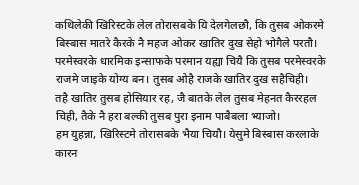कथिलेकी खिरिस्टके लेल तोरासबके यि देलगेलछौ, कि तुसब ओकरमे बिस्बास मातरे कैरके नै महज ओकर खातिर दुख सेहो भोगैले परतौ।
परमेस्वरके धारमिक इन्साफके परमान यह्या चियै कि तुसब परमेस्वरके राजमे जाइके योग्य बन। तुसब ओहै राजके खातिर दुख सहैचिही।
तहै खातिर तुसब होसियार रह, जै बातके लेल तुसब मेहनत कैररहल चिही, तैके नै हरा बल्की तुसब पुरा इनाम पाबैबला भ्याजो।
हम युहन्ना, खिरिस्टमे तोरासबके भैया चियौ। येसुमे बिस्बास करलाके कारन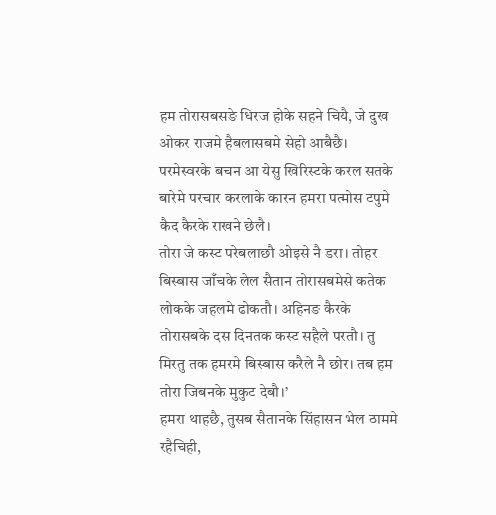हम तोरासबसङे धिरज होके सहने चियै, जे दुख ओकर राजमे हैबलासबमे सेहो आबैछै। परमेस्वरके बचन आ येसु खिरिस्टके करल सतके बारेमे परचार करलाके कारन हमरा पत्मोस टपुमे कैद कैरके राखने छेलै।
तोरा जे कस्ट परेबलाछौ ओइसे नै डरा। तोहर बिस्बास जाँचके लेल सैतान तोरासबमेसे कतेक लोकके जहलमे ढोकतौ। अहिनङ कैरके तोरासबके दस दिनतक कस्ट सहैले परतौ। तु मिरतु तक हमरमे बिस्बास करैले नै छोर। तब हम तोरा जिबनके मुकुट देबौ।’
हमरा थाहछै, तुसब सैतानके सिंहासन भेल ठाममे रहैचिही,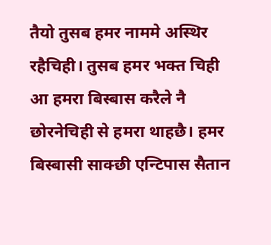तैयो तुसब हमर नाममे अस्थिर रहैचिही। तुसब हमर भक्त चिही आ हमरा बिस्बास करैले नै छोरनेचिही से हमरा थाहछै। हमर बिस्बासी साक्छी एन्टिपास सैतान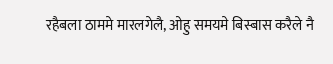रहैबला ठाममे मारलगेलै, ओहु समयमे बिस्बास करैले नै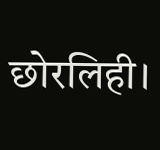छोरलिही।